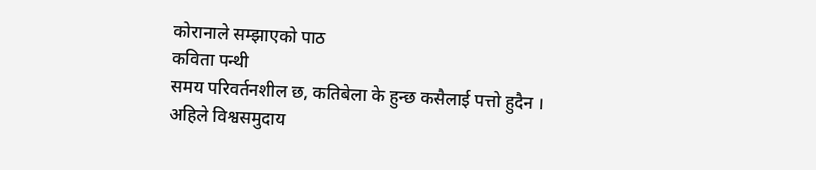कोरानाले सम्झाएको पाठ
कविता पन्थी
समय परिवर्तनशील छ, कतिबेला के हुन्छ कसैलाई पत्तो हुदैन । अहिले विश्वसमुदाय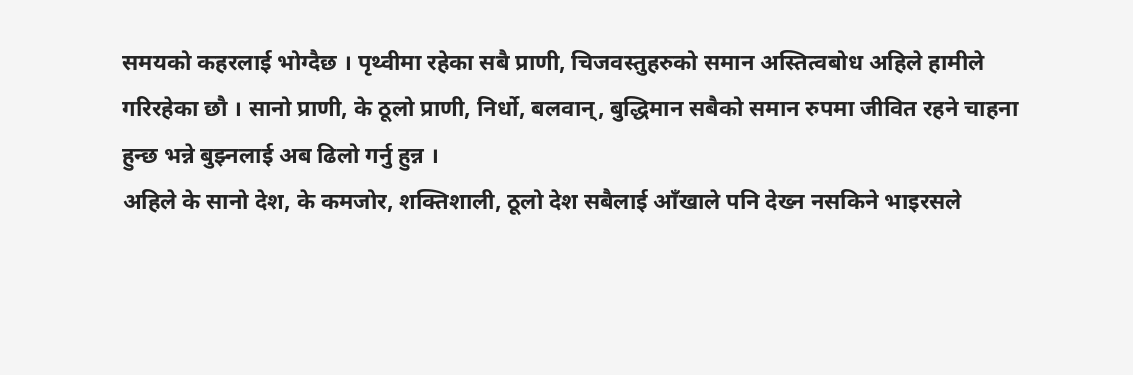समयको कहरलाई भोग्दैछ । पृथ्वीमा रहेका सबै प्राणी, चिजवस्तुहरुको समान अस्तित्वबोध अहिले हामीले गरिरहेका छौ । सानो प्राणी, के ठूलो प्राणी, निर्धो, बलवान्, बुद्धिमान सबैको समान रुपमा जीवित रहने चाहना हुन्छ भन्ने बुझ्नलाई अब ढिलो गर्नु हुन्न ।
अहिले के सानो देश, के कमजोर, शक्तिशाली, ठूलो देश सबैलाई आँखाले पनि देख्न नसकिने भाइरसले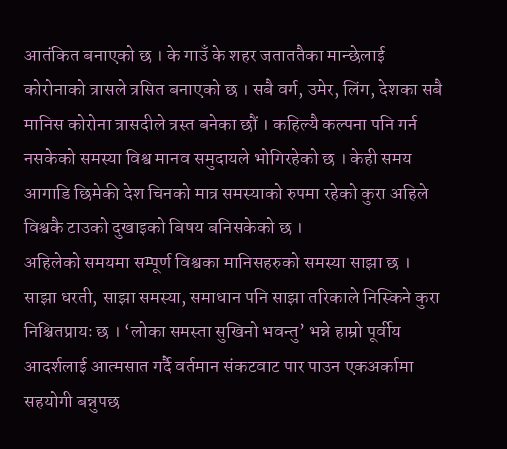आतंकित बनाएको छ । के गाउँ के शहर जताततैका मान्छेलाई कोरोनाको त्रासले त्रसित बनाएको छ । सबै वर्ग, उमेर, लिंग, देशका सबै मानिस कोरोना त्रासदीले त्रस्त बनेका छौं । कहिल्यै कल्पना पनि गर्न नसकेको समस्या विश्व मानव समुदायले भोगिरहेको छ । केही समय आगाडि छिमेकी देश चिनको मात्र समस्याको रुपमा रहेको कुरा अहिले विश्वकै टाउको दुखाइको बिषय बनिसकेको छ ।
अहिलेको समयमा सम्पूर्ण विश्वका मानिसहरुको समस्या साझा छ । साझा धरती, साझा समस्या, समाधान पनि साझा तरिकाले निस्किने कुरा निश्चितप्रायः छ । ‘लोका समस्ता सुखिनो भवन्तु’ भन्ने हाम्रो पूर्वीय आदर्शलाई आत्मसात गर्दै वर्तमान संकटवाट पार पाउन एकअर्कामा सहयोगी बन्नुपछ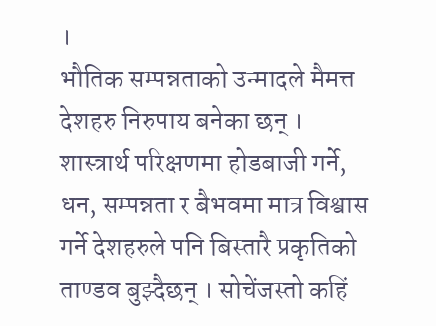।
भौतिक सम्पन्नताको उन्मादले मैमत्त देशहरु निरुपाय बनेका छन् । शास्त्रार्थ परिक्षणमा होडबाजी गर्ने, धन, सम्पन्नता र बैभवमा मात्र विश्वास गर्ने देशहरुले पनि बिस्तारै प्रकृतिको ताण्डव बुझ्दैछन् । सोचेंजस्तो कहिं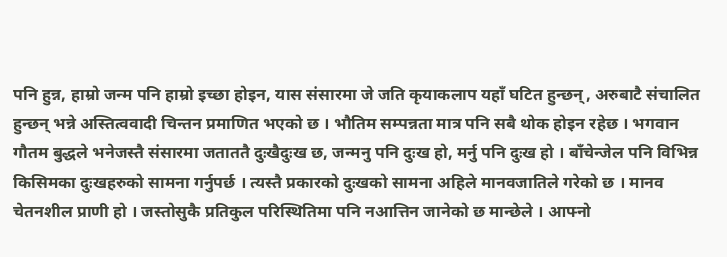पनि हुन्न, हाम्रो जन्म पनि हाम्रो इच्छा होइन, यास संसारमा जे जति कृयाकलाप यहाँ घटित हुन्छन्, अरुबाटै संचालित हुन्छन् भन्ने अस्तित्ववादी चिन्तन प्रमाणित भएको छ । भौतिम सम्पन्नता मात्र पनि सबै थोक होइन रहेछ । भगवान गौतम बुद्धले भनेजस्तै संसारमा जताततै दुःखैदुःख छ, जन्मनु पनि दुःख हो, मर्नु पनि दुःख हो । बाँचेन्जेल पनि विभिन्न किसिमका दुःखहरुको सामना गर्नुपर्छ । त्यस्तै प्रकारको दुःखको सामना अहिले मानवजातिले गरेको छ । मानव चेतनशील प्राणी हो । जस्तोसुकै प्रतिकुल परिस्थितिमा पनि नआत्तिन जानेको छ मान्छेले । आफ्नो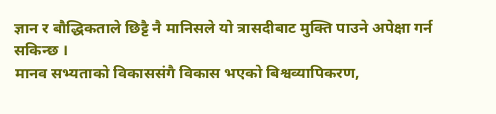ज्ञान र बौद्धिकताले छिट्टै नै मानिसले यो त्रासदीबाट मुक्ति पाउने अपेक्षा गर्न सकिन्छ ।
मानव सभ्यताको विकाससंगै विकास भएको बिश्वव्यापिकरण,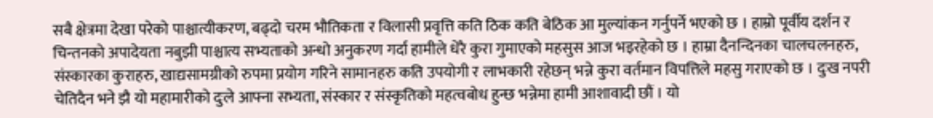सबै क्षेत्रमा देखा परेको पाश्चात्यीकरण, बढ्दो चरम भौतिकता र विलासी प्रवृत्ति कति ठिक कति बेठिक आ मुल्यांकन गर्नुपर्ने भएको छ । हाम्रो पूर्वीय दर्शन र चिन्तनको अपादेयता नबुझी पाश्चात्य सभ्यताको अन्धो अनुकरण गर्दा हामीले धेरै कुरा गुमाएको महसुस आज भइरहेको छ । हाम्रा दैनन्दिनका चालचलनहरु, संस्कारका कुराहरु, खाद्यसामग्रीको रुपमा प्रयोग गरिने सामानहरु कति उपयोगी र लाभकारी रहेछन् भन्ने कुरा वर्तमान विपत्तिले महसु गराएको छ । दुःख नपरी चेतिदैन भने झै यो महामारीको दुःले आफ्ना सभ्यता, संस्कार र संस्कृतिको महत्वबोध हुन्छ भन्नेमा हामी आशावादी छौं । यो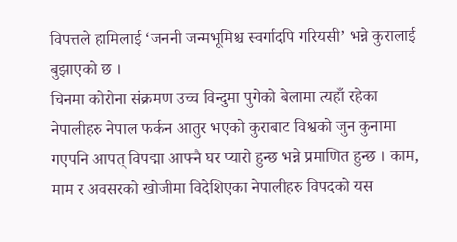विपत्तले हामिलाई ‘जननी जन्मभूमिश्च स्वर्गादपि गरियसी’ भन्ने कुरालाई बुझाएको छ ।
चिनमा कोरोना संक्रमण उच्च विन्दुमा पुगेको बेलामा त्यहाँ रहेका नेपालीहरु नेपाल फर्कन आतुर भएको कुराबाट विश्वको जुन कुनामा गएपनि आपत् विपद्मा आफ्नै घर प्यारो हुन्छ भन्ने प्रमाणित हुन्छ । काम, माम र अवसरको खोजीमा विदेशिएका नेपालीहरु विपदको यस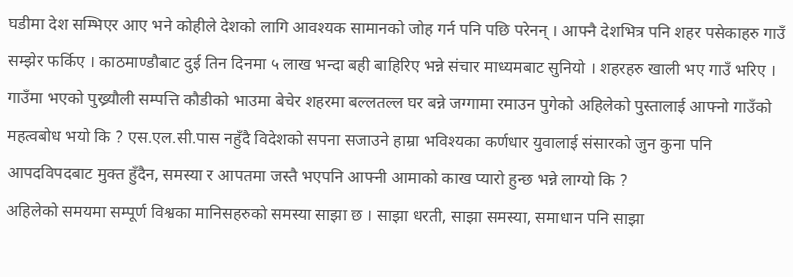घडीमा देश सम्भिएर आए भने कोहीले देशको लागि आवश्यक सामानको जोह गर्न पनि पछि परेनन् । आफ्नै देशभित्र पनि शहर पसेकाहरु गाउँ सम्झेर फर्किए । काठमाण्डौबाट दुई तिन दिनमा ५ लाख भन्दा बही बाहिरिए भन्ने संचार माध्यमबाट सुनियो । शहरहरु खाली भए गाउँ भरिए । गाउँमा भएको पुख्र्यौली सम्पत्ति कौडीको भाउमा बेचेर शहरमा बल्लतल्ल घर बन्ने जग्गामा रमाउन पुगेको अहिलेको पुस्तालाई आफ्नो गाउँको महत्वबोध भयो कि ? एस.एल.सी.पास नहुँदै विदेशको सपना सजाउने हाम्रा भविश्यका कर्णधार युवालाई संसारको जुन कुना पनि आपदविपदबाट मुक्त हुँदैन, समस्या र आपतमा जस्तै भएपनि आफ्नी आमाको काख प्यारो हुन्छ भन्ने लाग्यो कि ?
अहिलेको समयमा सम्पूर्ण विश्वका मानिसहरुको समस्या साझा छ । साझा धरती, साझा समस्या, समाधान पनि साझा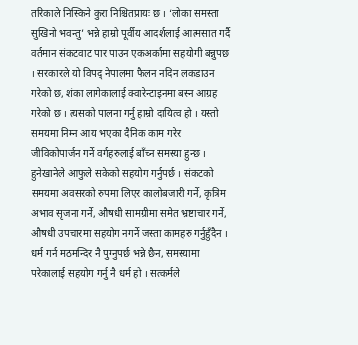तरिकाले निस्किने कुरा निश्चितप्रायः छ । ‘लोका समस्ता सुखिनो भवन्तु’ भन्ने हाम्रो पूर्वीय आदर्शलाई आत्मसात गर्दै वर्तमान संकटवाट पार पाउन एकअर्कामा सहयोगी बन्नुपछ । सरकारले यो विपद् नेपालमा फैलन नदिन लकडाउन गरेको छ, शंका लागेकालाई क्वारेन्टाइनमा बस्न आग्रह गरेको छ । त्यसको पालना गर्नु हाम्रो दायित्व हो । यस्तो समयमा निम्न आय भएका दैनिक काम गरेर जीविकोपार्जन गर्ने वर्गहरुलाई बाँच्न समस्या हुन्छ । हुनेखानेले आफुले सकेको सहयोग गर्नुपर्छ । संकटको समयमा अवसरको रुपमा लिएर कालोबजारी गर्ने, कृत्रिम अभाव सृजना गर्ने, औषधी सामग्रीमा समेत भ्रष्टाचार गर्ने, औषधी उपचारमा सहयोग नगर्ने जस्ता कामहरु गर्नुहुँदैन ।
धर्म गर्न मठमन्दिर नै पुग्नुपर्छ भन्ने छैन, समस्यामा परेकालाई सहयोग गर्नु नै धर्म हो । सत्कर्मले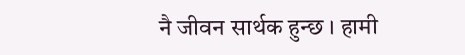नै जीवन सार्थक हुन्छ । हामी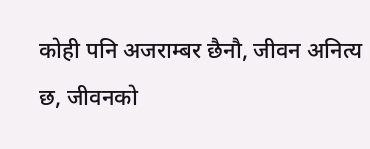कोही पनि अजराम्बर छैनौ, जीवन अनित्य छ, जीवनको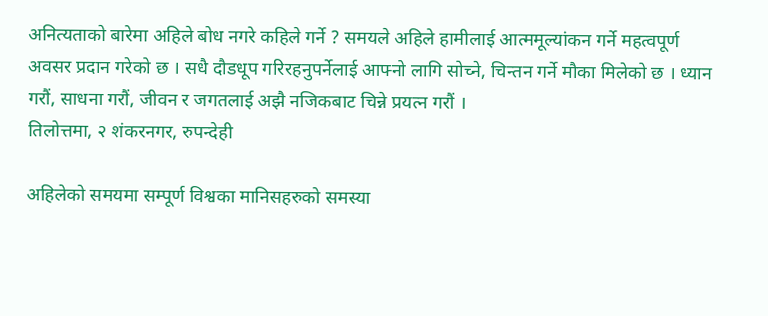अनित्यताको बारेमा अहिले बोध नगरे कहिले गर्ने ? समयले अहिले हामीलाई आत्ममूल्यांकन गर्ने महत्वपूर्ण अवसर प्रदान गरेको छ । सधै दौडधूप गरिरहनुपर्नेलाई आफ्नो लागि सोच्ने, चिन्तन गर्ने मौका मिलेको छ । ध्यान गरौं, साधना गरौं, जीवन र जगतलाई अझै नजिकबाट चिन्ने प्रयत्न गरौं ।
तिलोत्तमा, २ शंकरनगर, रुपन्देही

अहिलेको समयमा सम्पूर्ण विश्वका मानिसहरुको समस्या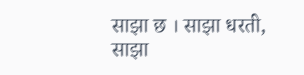साझा छ । साझा धरती, साझा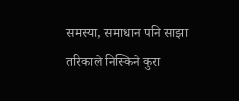समस्या, समाधान पनि साझा तरिकाले निस्किने कुरा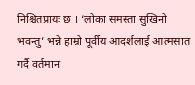निश्चितप्रायः छ । ‘लोका समस्ता सुखिनो भवन्तु’ भन्ने हाम्रो पूर्वीय आदर्शलाई आत्मसात गर्दै वर्तमान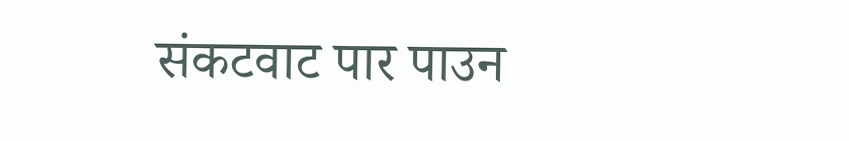संकटवाट पार पाउन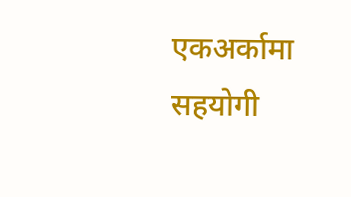एकअर्कामा सहयोगी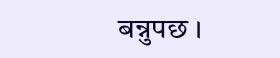बन्नुपछ ।